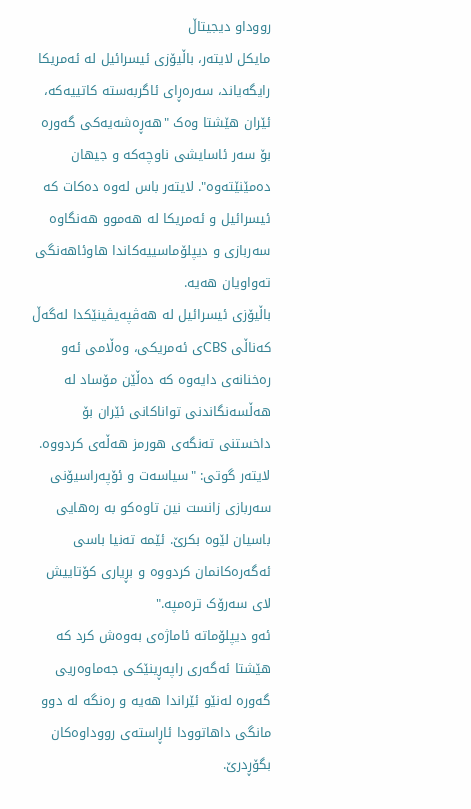رووداو دیجیتاڵ
مایکل لایتەر، باڵیۆزی ئیسرائیل لە ئەمریکا رایگەیاند، سەرەڕای ئاگربەستە کاتییەکە، ئێران هێشتا وەک "هەڕەشەیەکی گەورە بۆ سەر ئاسایشی ناوچەکە و جیهان دەمێنێتەوە". لایتەر باس لەوە دەکات کە ئیسرائیل و ئەمریکا لە هەموو هەنگاوە سەربازی و دیپلۆماسییەکاندا هاوئاهەنگی تەواویان هەیە.
باڵیۆزی ئیسرائیل لە هەڤپەیڤینێکدا لەگەڵ کەناڵی CBSی ئەمریکی، وەڵامی ئەو رەخنانەی دایەوە کە دەڵێن مۆساد لە هەڵسەنگاندنی تواناکانی ئێران بۆ داخستنی تەنگەی هورمز هەڵەی کردووە. لایتەر گوتی: "سیاسەت و ئۆپەراسیۆنی سەربازی زانست نین تاوەکو بە رەهایی باسیان لێوە بکرێ. ئێمە تەنیا باسی ئەگەرەکانمان کردووە و بڕیاری کۆتاییش لای سەرۆک ترەمپە."
ئەو دیپلۆماتە ئاماژەی بەوەش کرد کە هێشتا ئەگەری راپەڕینێکی جەماوەریی گەورە لەنێو ئێراندا هەیە و رەنگە لە دوو مانگی داهاتوودا ئاڕاستەی رووداوەکان بگۆڕدرێ.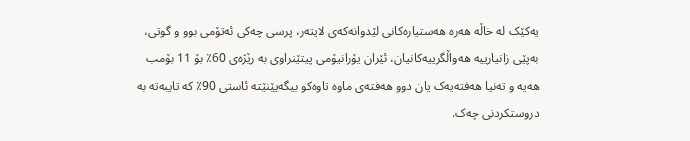یەکێک لە خاڵە هەرە هەستیارەکانی لێدوانەکەی لایتەر، پرسی چەکی ئەتۆمی بوو و گوتی، بەپێی زانیارییە هەواڵگرییەکانیان، ئێران یۆرانیۆمی پیتێنراوی بە رێژەی 60٪ بۆ 11 بۆمب هەیە و تەنیا هەفتەیەک یان دوو هەفتەی ماوە تاوەکو بیگەیێنێتە ئاستی 90٪ کە تایبەتە بە دروستکردنی چەک.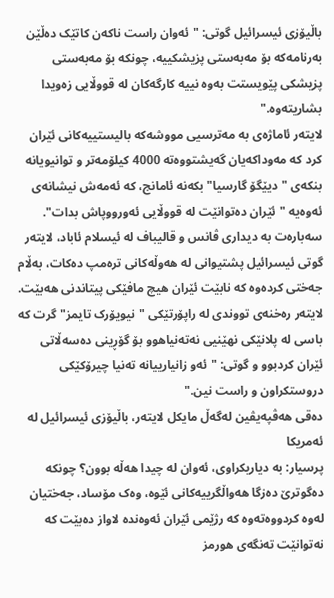باڵیۆزی ئیسرائیل گوتی: "ئەوان راست ناکەن کاتێک دەڵێن بەرنامەکە بۆ مەبەستی پزیشکییە، چونکە بۆ مەبەستی پزیشکی پێویستت بەوە نییە کارگەکان لە قووڵایی زەویدا بشاریتەوە."
لایتەر ئاماژەی بە مەترسیی مووشەکە بالیستییەکانی ئێران کرد کە مەوداکەیان گەیشتووەتە 4000 کیلۆمەتر و توانیویانە بنکەی "دیێگۆ گارسیا" بکەنە ئامانج، کە ئەمەش نیشانەی ئەوەیە "ئێران دەتوانێت لە قووڵایی ئەورووپاش بدات".
سەبارەت بە دیداری ڤانس و قالیباف لە ئیسلام ئاباد، لایتەر گوتی ئیسرائیل پشتیوانی لە هەوڵەکانی ترەمپ دەکات، بەڵام جەختی کردەوە کە نابێت ئێران هیچ مافێکی پیتاندنی هەبێت.
لایتەر رەخنەی تووندی لە راپۆرتێکی "نیویۆرک تایمز" گرت کە باسی لە پلانێکی نهێنیی نەتەنیاهوو بۆ گۆڕینی دەسەڵاتی ئێران کردبوو و گوتی: "ئەو زانیارییانە تەنیا چیرۆکێکی دروستکراون و راست نین."
دەقی هەڤپەیڤین لەگەڵ مایکل لایتەر، باڵیۆزی ئیسرائیل لە ئەمریکا
پرسیار: بە دیاریکراوی، ئەوان لە چیدا هەڵە بوون؟ چونکە دەگوترێ دەزگا هەواڵگرییەکانی ئێوە، وەک مۆساد، جەختیان لەوە کردووەتەوە کە رژێمی ئێران ئەوەندە لاواز دەبێت کە نەتوانێت تەنگەی هورمز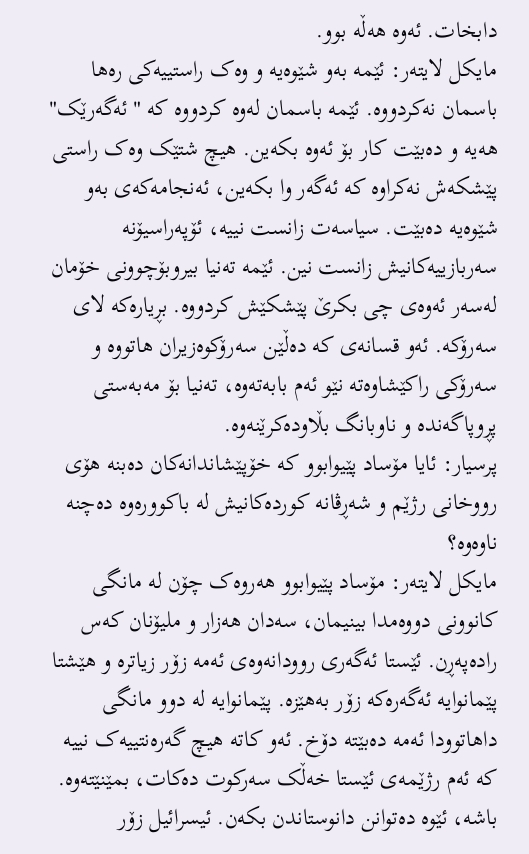دابخات. ئەوە هەڵە بوو.
مایکل لایتەر: ئێمە بەو شێوەیە و وەک راستییەکی رەها باسمان نەکردووە. ئێمە باسمان لەوە کردووە کە "ئەگەرێک" هەیە و دەبێت کار بۆ ئەوە بکەین. هیچ شتێک وەک راستی پێشکەش نەکراوە کە ئەگەر وا بکەین، ئەنجامەکەی بەو شێوەیە دەبێت. سیاسەت زانست نییە، ئۆپەراسیۆنە سەربازییەکانیش زانست نین. ئێمە تەنیا بیروبۆچوونی خۆمان لەسەر ئەوەی چی بکرێ پێشکێش کردووە. بڕیارەکە لای سەرۆکە. ئەو قسانەی کە دەڵێن سەرۆکوەزیران هاتووە و سەرۆکی راکێشاوەتە نێو ئەم بابەتەوە، تەنیا بۆ مەبەستی پڕوپاگەندە و ناوبانگ بڵاودەکرێنەوە.
پرسیار: ئایا مۆساد پێیوابوو کە خۆپێشاندانەکان دەبنە هۆی رووخانی رژێم و شەڕڤانە کوردەکانیش لە باکوورەوە دەچنە ناوەوە؟
مایکل لایتەر: مۆساد پێیوابوو هەروەک چۆن لە مانگی کانوونی دووەمدا بینیمان، سەدان هەزار و ملیۆنان کەس رادەپەڕن. ئێستا ئەگەری روودانەوەی ئەمە زۆر زیاترە و هێشتا پێمانوایە ئەگەرەکە زۆر بەهێزە. پێمانوایە لە دوو مانگی داهاتوودا ئەمە دەبێتە دۆخ. ئەو کاتە هیچ گەرەنتییەک نییە کە ئەم رژێمەی ئێستا خەڵک سەرکوت دەکات، بمێنێتەوە. باشە، ئێوە دەتوانن دانوستاندن بکەن. ئیسرائیل زۆر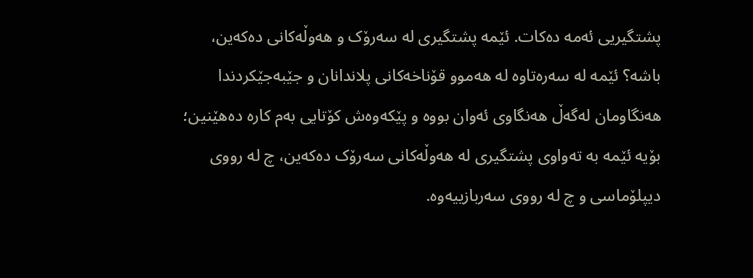پشتگیریی ئەمە دەکات. ئێمە پشتگیری لە سەرۆک و هەوڵەکانی دەکەین، باشە؟ ئێمە لە سەرەتاوە لە هەموو قۆناخەکانی پلاندانان و جێبەجێکردندا هەنگاومان لەگەڵ هەنگاوی ئەوان بووە و پێکەوەش کۆتایی بەم کارە دەهێنین؛ بۆیە ئێمە بە تەواوی پشتگیری لە هەوڵەکانی سەرۆک دەکەین، چ لە رووی دیپلۆماسی و چ لە رووی سەربازییەوە.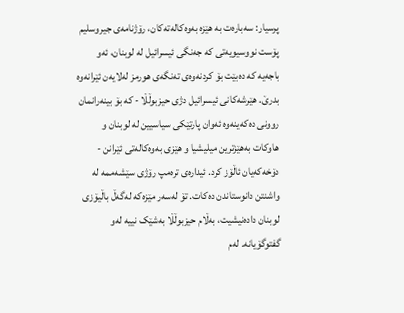پرسیار: سەبارەت بە هێزە بەوەکالەتەکان، رۆژنامەی جیروسلیم پۆست نووسیویەتی کە جەنگی ئیسرائیل لە لوبنان، ئەو باجەیە کە دەبێت بۆ کردنەوەی تەنگەی هورمز لەلایەن ئێرانەوە بدرێ. هێرشەکانی ئیسرائیل دژی حیزبوڵڵا - کە بۆ بینەرانمان روونی دەکەینەوە ئەوان پارتێکی سیاسیین لە لوبنان و هاوکات بەهێزترین میلیشیا و هێزی بەوەکالەتی ئێرانن - دۆخەکەیان ئاڵۆز کرد. ئیدارەی ترەمپ رۆژی سێشەممە لە واشنتن دانوستاندن دەکات. تۆ لەسەر مێزەکە لەگەڵ باڵیۆزی لوبنان دادەنیشیت، بەڵام حیزبوڵڵا بەشێک نییە لەو گفتوگۆیانە. لەم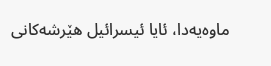ماوەیەدا، ئایا ئیسرائیل هێرشەکانی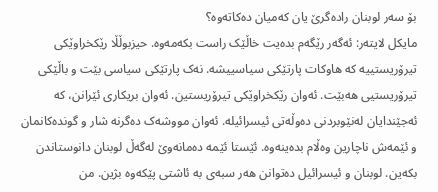بۆ سەر لوبنان رادەگرێ یان کەمیان دەکاتەوە؟
مایکل لایتەر: ئەگەر رێگەم بدەیت خاڵێک راست بکەمەوە. حیزبوڵڵا رێکخراوێکی تیرۆریستییە کە هاوکات پارتێکی سیاسییشە. نەک پارتێکی سیاسی بێت و باڵێکی تیرۆریستیی هەبێت. ئەوان رێکخراوێکی تیرۆریستین. ئەوان بریکاری ئێرانن، کە ئەجێندایان لەنێوبردنی دەوڵەتی ئیسرائیلە. ئەوان مووشەک دەگرنە شار و گوندەکانمان و ئێمەش ناچارین وەڵام بدەینەوە. ئێستا ئێمە دەمانەوێ لەگەڵ لوبنان دانوستاندن بکەین. لوبنان و ئیسرائیل دەتوانن هەر سبەی بە ئاشتی پێکەوە بژین. من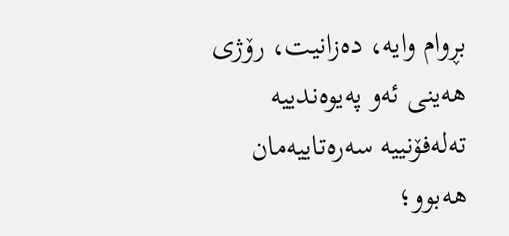بڕوام وایە، دەزانیت، رۆژی هەینی ئەو پەیوەندییە تەلەفۆنییە سەرەتاییەمان هەبوو؛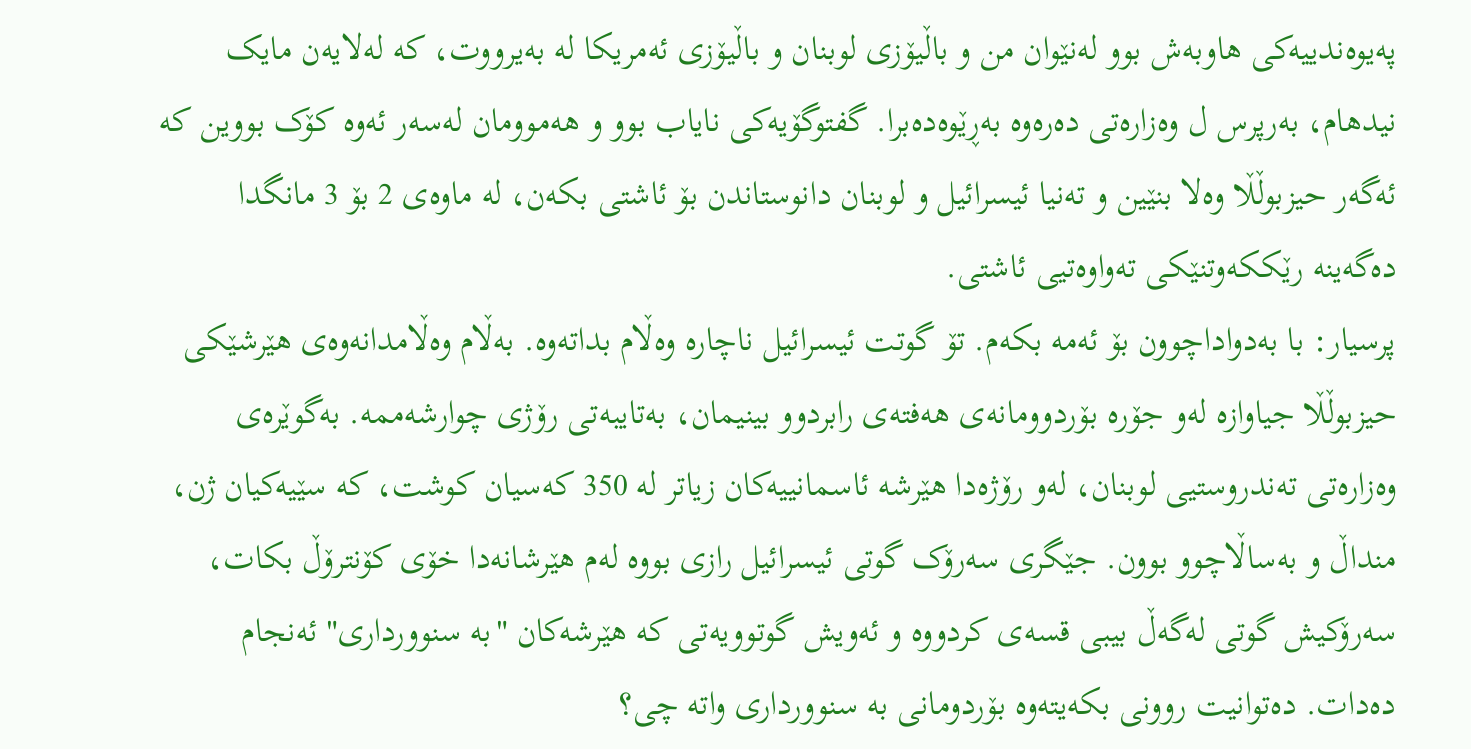پەیوەندییەکی هاوبەش بوو لەنێوان من و باڵیۆزی لوبنان و باڵیۆزی ئەمریکا لە بەیرووت، کە لەلایەن مایک نیدهام، بەرپرس ل وەزارەتی دەرەوە بەڕێوەدەبرا. گفتوگۆیەکی نایاب بوو و هەموومان لەسەر ئەوە کۆک بووین کە ئەگەر حیزبوڵڵا وەلا بنێین و تەنیا ئیسرائیل و لوبنان دانوستاندن بۆ ئاشتی بکەن، لە ماوەی 2 بۆ 3 مانگدا دەگەینە رێککەوتنێکی تەواوەتیی ئاشتی.
پرسیار: با بەدواداچوون بۆ ئەمە بکەم. تۆ گوتت ئیسرائیل ناچارە وەڵام بداتەوە. بەڵام وەڵامدانەوەی هێرشێکی حیزبوڵڵا جیاوازە لەو جۆرە بۆردوومانەی هەفتەی رابردوو بینیمان، بەتایبەتی رۆژی چوارشەممە. بەگوێرەی وەزارەتی تەندروستیی لوبنان، لەو رۆژەدا هێرشە ئاسمانییەکان زیاتر لە 350 کەسیان کوشت، کە سێیەکیان ژن، منداڵ و بەساڵاچوو بوون. جێگری سەرۆک گوتی ئیسرائیل رازی بووە لەم هێرشانەدا خۆی کۆنترۆڵ بکات، سەرۆکیش گوتی لەگەڵ بیبی قسەی کردووە و ئەویش گوتوویەتی کە هێرشەکان "بە سنوورداری" ئەنجام دەدات. دەتوانیت روونی بکەیتەوە بۆردومانی بە سنوورداری واتە چی؟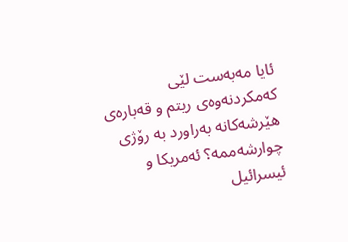ئایا مەبەست لێی کەمکردنەوەی ریتم و قەبارەی هێرشەکانە بەراورد بە رۆژی چوارشەممە؟ ئەمریکا و ئیسرائیل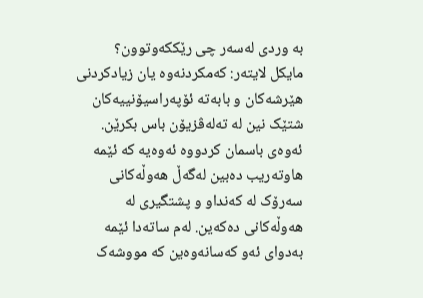بە وردی لەسەر چی رێککەوتوون؟
مایکل لایتەر: کەمکردنەوە یان زیادکردنی هێرشەکان و بابەتە ئۆپەراسیۆنییەکان شتێک نین لە تەلەڤزیۆن باس بکرێن. ئەوەی باسمان کردووە ئەوەیە کە ئێمە هاوتەریب دەبین لەگەڵ هەوڵەکانی سەرۆک لە کەنداو و پشتگیری لە هەوڵەکانی دەکەین. لەم ساتەدا ئێمە بەدوای ئەو کەسانەوەین کە مووشەک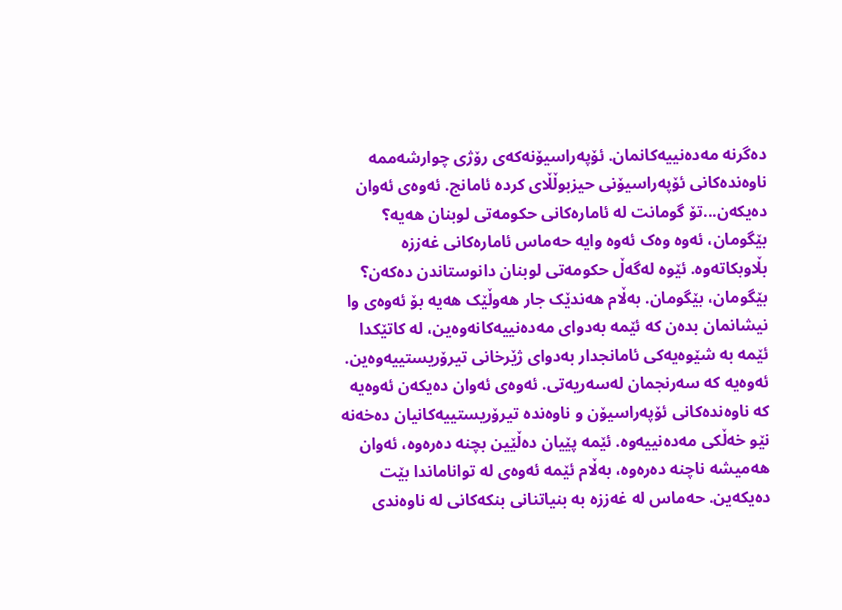دەگرنە مەدەنییەکانمان. ئۆپەراسیۆنەکەی رۆژی چوارشەممە ناوەندەکانی ئۆپەراسیۆنی حیزبوڵڵای کردە ئامانج. ئەوەی ئەوان دەیکەن...تۆ گومانت لە ئامارەکانی حکومەتی لوبنان هەیە؟ بێگومان، ئەوە وەک ئەوە وایە حەماس ئامارەکانی غەززە بڵاوبکاتەوە. ئێوە لەگەڵ حکومەتی لوبنان دانوستاندن دەکەن؟ بێگومان، بێگومان. بەڵام هەندێک جار هەوڵێک هەیە بۆ ئەوەی وا نیشانمان بدەن کە ئێمە بەدوای مەدەنییەکانەوەین، لە کاتێکدا ئێمە بە شێوەیەکی ئامانجدار بەدوای ژێرخانی تیرۆریستییەوەین. ئەوەیە کە سەرنجمان لەسەریەتی. ئەوەی ئەوان دەیکەن ئەوەیە کە ناوەندەکانی ئۆپەراسیۆن و ناوەندە تیرۆریستییەکانیان دەخەنە نێو خەڵکی مەدەنییەوە. ئێمە پێیان دەڵێین بچنە دەرەوە، ئەوان هەمیشە ناچنە دەرەوە، بەڵام ئێمە ئەوەی لە تواناماندا بێت دەیکەین. حەماس لە غەززە بە بنیاتنانی بنکەکانی لە ناوەندی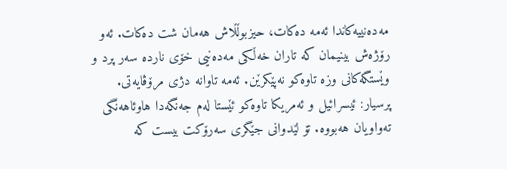مەدەنییەکاندا ئەمە دەکات، حیزبوڵڵاش هەمان شت دەکات. ئەو رۆژەش بینیمان کە تاران خەڵکی مەدەنیی خۆی ناردە سەر پرد و وێستگەکانی وزە تاوەکو نەپێکرێن. ئەمە تاوانە دژی مرۆڤایەتی.
پرسیار: ئیسرائیل و ئەمریکا تاوەکو ئێستا لەم جەنگەدا هاوئاهەنگی تەواویان هەبووە. تۆ لێدوانی جێگری سەرۆکت بیست کە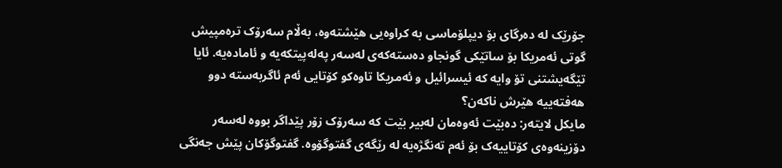جۆرێک لە دەرگای بۆ دیپلۆماسی بە کراوەیی هێشتەوە، بەڵام سەرۆک ترەمپیش گوتی ئەمریکا بۆ ساتێکی گونجاو دەستەکەی لەسەر پەلەپیتکەیە و ئامادەیە. ئایا تێگەیشتنی تۆ وایە کە ئیسرائیل و ئەمریکا تاوەکو کۆتایی ئەم ئاگربەستە دوو هەفتەییە هێرش ناکەن؟
مایکل لایتەر: دەبێت ئەوەمان لەبیر بێت کە سەرۆک زۆر پێداگر بووە لەسەر دۆزینەوەی کۆتاییەک بۆ ئەم تەنگژەیە لە رێگەی گفتوگۆوە. گفتوگۆکان پێش جەنگی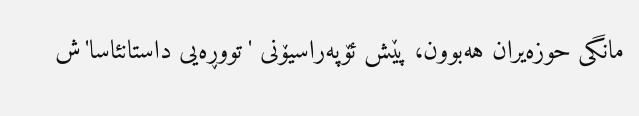مانگی حوزەیران هەبوون، پێش ئۆپەراسیۆنی 'تووڕەیی داستانئاسا'ش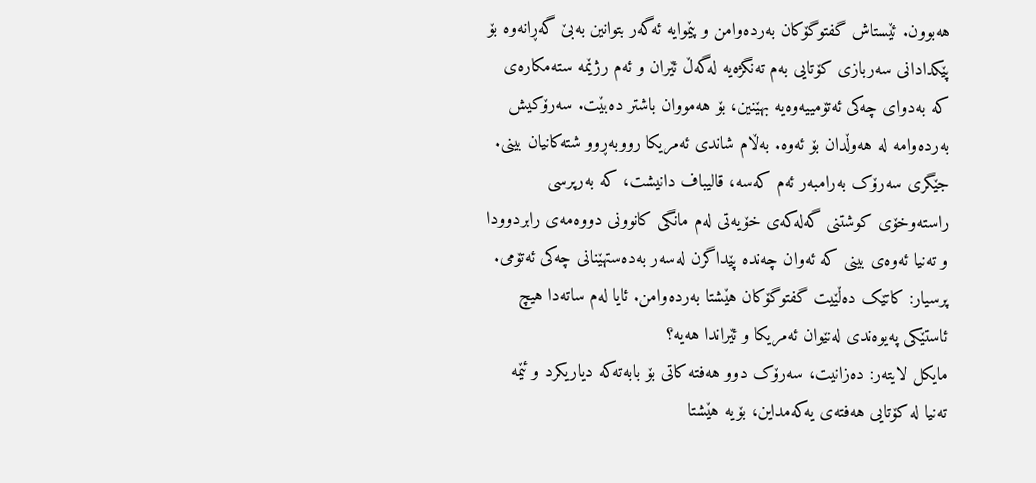هەبوون. ئێستاش گفتوگۆکان بەردەوامن و پێموایە ئەگەر بتوانین بەبێ گەڕانەوە بۆ پێکدادانی سەربازی کۆتایی بەم تەنگژەیە لەگەڵ ئێران و ئەم رژێمە ستەمکارەی کە بەدوای چەکی ئەتۆمییەوەیە بهێنین، بۆ هەمووان باشتر دەبێت. سەرۆکیش بەردەوامە لە هەوڵدان بۆ ئەوە. بەڵام شاندی ئەمریکا رووبەڕوو شتەکانیان بینی. جێگری سەرۆک بەرامبەر ئەم کەسە، قالیباف دانیشت، کە بەرپرسی راستەوخۆی کوشتنی گەلەکەی خۆیەتی لەم مانگی کانوونی دووەمەی رابردوودا و تەنیا ئەوەی بینی کە ئەوان چەندە پێداگرن لەسەر بەدەستهێنانی چەکی ئەتۆمی.
پرسیار: کاتێک دەڵێیت گفتوگۆکان هێشتا بەردەوامن. ئایا لەم ساتەدا هیچ ئاستێکی پەیوەندی لەنێوان ئەمریکا و ئێراندا هەیە؟
مایکل لایتەر: دەزانیت، سەرۆک دوو هەفتە کاتی بۆ بابەتەکە دیاریکرد و ئێمە تەنیا لە کۆتایی هەفتەی یەکەمداین، بۆیە هێشتا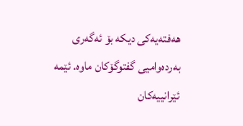هەفتەیەکی دیکە بۆ ئەگەری بەردەوامیی گفتوگۆکان ماوە. ئێمە ئێرانییەکان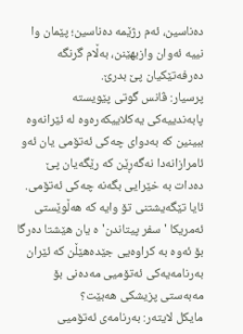دەناسین، ئەم رژێمە دەناسین؛ پێمان وا نییە ئەوان وازبهێنن، بەڵام گرنگە دەرفەتێکیان پێ بدرێ.
پرسیار: ڤانس گوتی پێویستە پابەندییەکی یەکلاییکەرەوە لە ئێرانەوە ببینین کە بەدوای چەکی ئەتۆمی یان ئەو ئامرازانەدا نەگەڕێن کە رێگەیان پێ دەدات بە خێرایی بگەنە چەکی ئەتۆمی. ئایا تێگەیشتنی تۆ وایە کە هەڵوێستی ئەمریکا 'سفر پیتاندن'ە یان هێشتا دەرگا بۆ ئەوە بە کراوەیی جێدەهێڵن کە ئێران بەرنامەیەکی ئەتۆمیی مەدەنی بۆ مەبەستی پزیشکی هەبێت؟
مایکل لایتەر: بەرنامەی ئەتۆمیی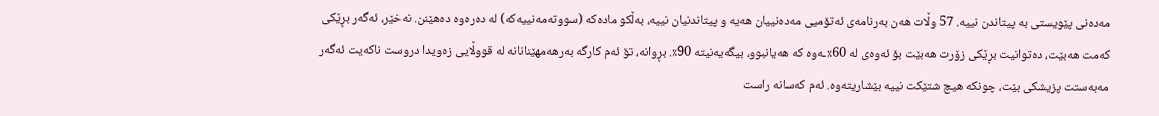مەدەنی پێویستی بە پیتاندن نییە. 57 وڵات هەن بەرنامەی ئەتۆمیی مەدەنییان هەیە و پیتاندنیان نییە، بەڵکو مادەکە (سووتەمەنییەکە) لە دەرەوە دەهێنن. نەخێر، ئەگەر بڕێکی کەمت هەبێت، دەتوانیت بڕێکی زۆرت هەبێت بۆ ئەوەی لە 60٪ـەوە کە هەیانبوو، بیگەیەنیتە 90٪. بڕوانە، تۆ ئەم کارگە بەرهەمهێنانانە لە قووڵایی زەویدا دروست ناکەیت ئەگەر مەبەستت پزیشکی بێت، چونکە هیچ شتێکت نییە بێشاریتەوە. ئەم کەسانە راست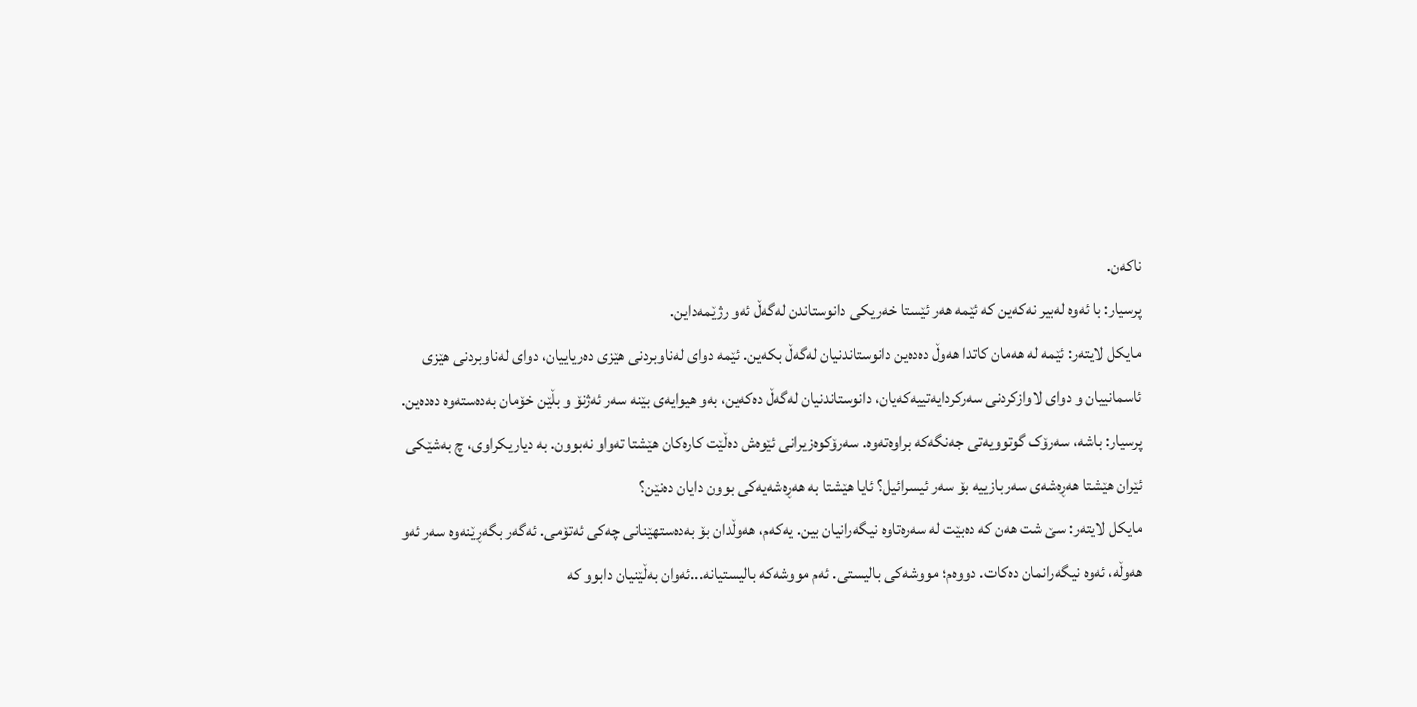ناکەن.
پرسیار: با ئەوە لەبیر نەکەین کە ئێمە هەر ئێستا خەریکی دانوستاندن لەگەڵ ئەو رژێمەداین.
مایکل لایتەر: ئێمە لە هەمان کاتدا هەوڵ دەدەین دانوستاندنیان لەگەڵ بکەین. ئێمە دوای لەناوبردنی هێزی دەریاییان، دوای لەناوبردنی هێزی ئاسمانییان و دوای لاوازکردنی سەرکردایەتییەکەیان، دانوستاندنیان لەگەڵ دەکەین، بەو هیوایەی بێنە سەر ئەژنۆ و بڵێن خۆمان بەدەستەوە دەدەین.
پرسیار: باشە، سەرۆک گوتوویەتی جەنگەکە براوەتەوە. سەرۆکوەزیرانی ئێوەش دەڵێت کارەکان هێشتا تەواو نەبوون. بە دیاریکراوی، چ بەشێکی ئێران هێشتا هەڕەشەی سەربازییە بۆ سەر ئیسرائیل؟ ئایا هێشتا بە هەڕەشەیەکی بوون دایان دەنێن؟
مایکل لایتەر: سێ شت هەن کە دەبێت لە سەرەتاوە نیگەرانیان بین. یەکەم، هەوڵدان بۆ بەدەستهێنانی چەکی ئەتۆمی. ئەگەر بگەڕێنەوە سەر ئەو هەوڵە، ئەوە نیگەرانمان دەکات. دووەم؛ مووشەکی بالیستی. ئەم مووشەکە بالیستیانە...ئەوان بەڵێنیان دابوو کە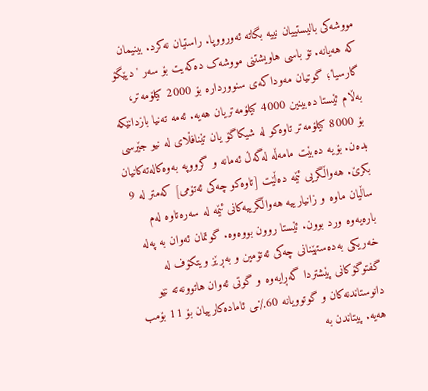مووشەکی بالیستییان نییە بگاتە ئەورووپا. راستیان نەکرد. بینیمان کە هەیانە. تۆ باسی هاویشتنی مووشەک دەکەیت بۆ سەر 'دیێگۆ گارسیا'؛ گوتیان مەوداکەی سنووردارە بۆ 2000 کیلۆمەتر، بەڵام ئێستا دەبینین 4000 کیلۆمەتریان هەیە. ئەمە تەنیا بازدانێکە بۆ 8000 کیلۆمەتر تاوەکو لە شیکاگۆ یان تێنافڵای لە نیو جێرسی بدەن. بۆیە دەبێت مامەڵە لەگەڵ ئەمانە و گرووپە بەوەکالەتەکانیان بکرێ. هەواڵگریی ئێمە دەڵێت [تاوەکو چەکی ئەتۆمی] کەمتر لە 9 ساڵیان ماوە و زانیارییە هەواڵگرییەکانی ئێمە لە سەرەتاوە لەم بارەیەوە ورد بوون. ئێستا روون بووەوە. گوتمان ئەوان بە پەلە خەریکی بەدەستهێنانی چەکی ئەتۆمین و بەڕێز ویتکۆف لە گفتوگۆکانی پێشتردا گەڕایەوە و گوتی ئەوان هاتوونەتە نێو دانوستاندنەکان و گوتوویانە 60٪ـی ئامادەکارییان بۆ 11 بۆمب هەیە. پیتاندن بە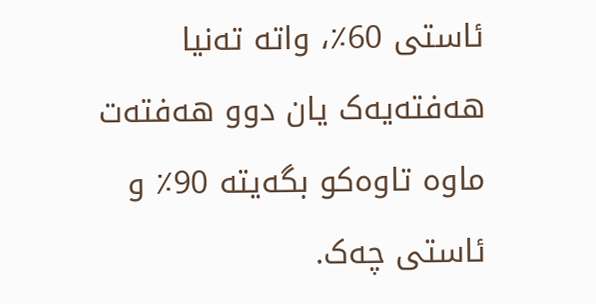ئاستی 60٪، واتە تەنیا هەفتەیەک یان دوو هەفتەت ماوە تاوەکو بگەیتە 90٪ و ئاستی چەک.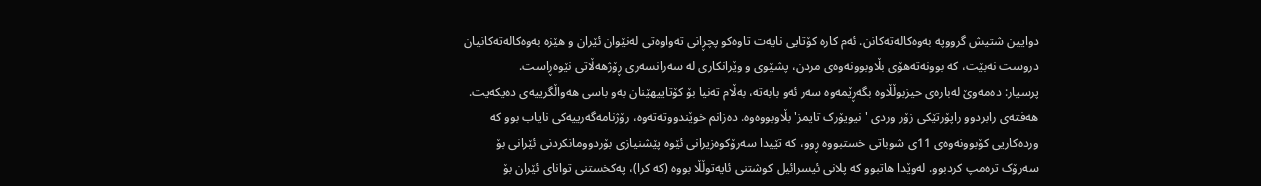دوایین شتیش گرووپە بەوەکالەتەکانن. ئەم کارە کۆتایی نایەت تاوەکو پچڕانی تەواوەتی لەنێوان ئێران و هێزە بەوەکالەتەکانیان دروست نەبێت، کە بوونەتەهۆی بڵاوبوونەوەی مردن، پشێوی و وێرانکاری لە سەرانسەری ڕۆژهەڵاتی نێوەڕاست.
پرسیار: دەمەوێ لەبارەی حیزبوڵڵاوە بگەڕێمەوە سەر ئەو بابەتە، بەڵام تەنیا بۆ کۆتاییهێنان بەو باسی هەواڵگرییەی دەیکەیت. هەفتەی رابردوو راپۆرتێکی زۆر وردی 'نیویۆرک تایمز' بڵاوبووەوە. دەزانم خوێندووتەتەوە، رۆژنامەگەرییەکی نایاب بوو کە وردەکاریی کۆبوونەوەی 11ی شوباتی خستبووە ڕوو، کە تێیدا سەرۆکوەزیرانی ئێوە پێشنیازی بۆردوومانکردنی ئێرانی بۆ سەرۆک ترەمپ کردبوو. لەوێدا هاتبوو کە پلانی ئیسرائیل کوشتنی ئایەتوڵڵا بووە (کە کرا)، پەکخستنی توانای ئێران بۆ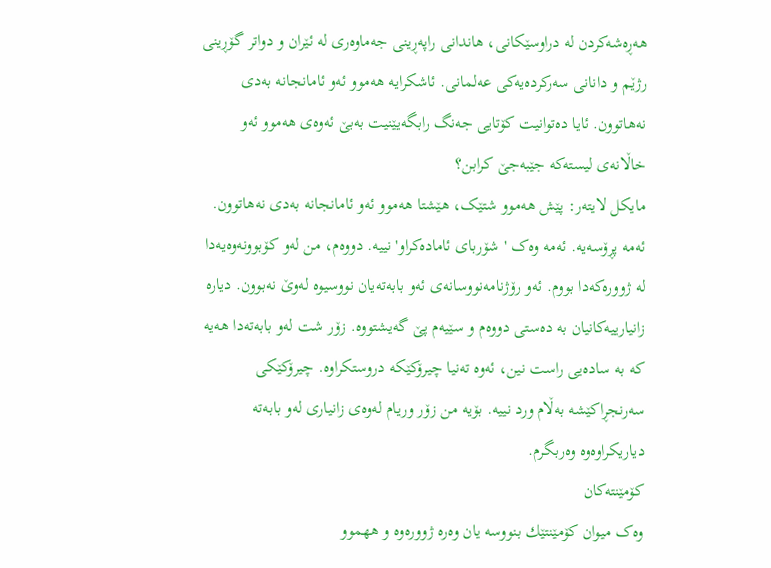هەڕەشەکردن لە دراوسێکانی، هاندانی راپەڕینی جەماوەری لە ئێران و دواتر گۆڕینی رژێم و دانانی سەرکردەیەکی عەلمانی. ئاشکرایە هەموو ئەو ئامانجانە بەدی نەهاتوون. ئایا دەتوانیت کۆتایی جەنگ رابگەیێنیت بەبێ ئەوەی هەموو ئەو خاڵانەی لیستەکە جێبەجێ کرابن؟
مایکل لایتەر: پێش هەموو شتێک، هێشتا هەموو ئەو ئامانجانە بەدی نەهاتوون. ئەمە پڕۆسەیە. ئەمە وەک 'شۆربای ئامادەکراو' نییە. دووەم، من لەو کۆبوونەوەیەدا لە ژوورەکەدا بووم. ئەو رۆژنامەنووسانەی ئەو بابەتەیان نووسیوە لەوێ نەبوون. دیارە زانیارییەکانیان بە دەستی دووەم و سێیەم پێ گەیشتووە. زۆر شت لەو بابەتەدا هەیە کە بە سادەیی راست نین، ئەوە تەنیا چیرۆکێکە دروستکراوە. چیرۆکێکی سەرنجڕاکێشە بەڵام ورد نییە. بۆیە من زۆر وریام لەوەی زانیاری لەو بابەتە دیاریکراوەوە وەربگرم.
کۆمێنتەکان
وەک میوان کۆمێنتێك بنووسە یان وەرە ژوورەوە و ههموو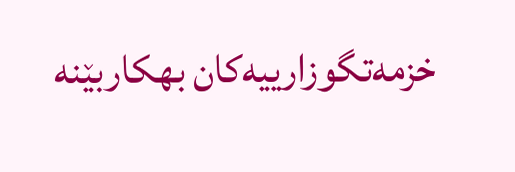خزمەتگوزارییەکان بهكاربێنه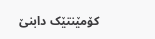کۆمێنتێک دابنێ